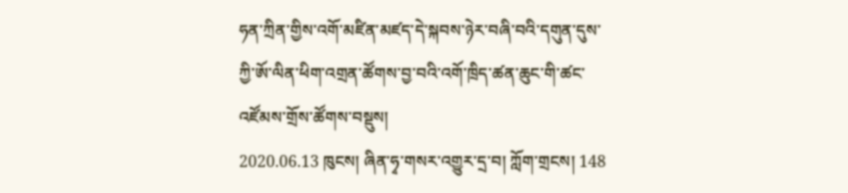ཧན་ཀྲིན་གྱིས་འགོ་མཛིན་མཛད་དེ་སྐབས་ཉེར་བཞི་བའི་དགུན་དུས་ཀྱི་ཨོ་ལིན་ཕིག་འགྲན་ཚོགས་བྱ་བའི་འགོ་ཁྲིད་ཚན་ཆུང་གི་ཚང་འཛོམས་གྲོས་ཚོགས་བསྡུས།
2020.06.13 ཁུངས། ཞིན་ཧྭ་གསར་འགྱུར་དྲ་བ། ཀློག་གྲངས། 148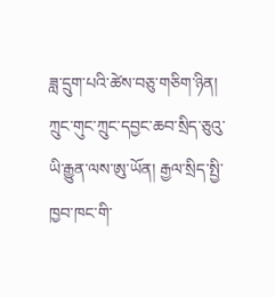ཟླ་དྲུག་པའི་ཚེས་བཅུ་གཅིག་ཉིན། ཀྲུང་གུང་ཀྲུང་དབྱང་ཆབ་སྲིད་ཅུའུ་ཡི་རྒྱུན་ལས་ཨུ་ཡོན། རྒྱལ་སྲིད་སྤྱི་ཁྱབ་ཁང་གི་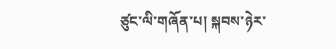ཙུང་ལི་གཞོན་པ། སྐབས་ཉེར་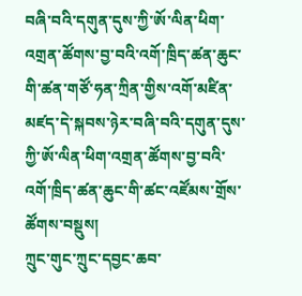བཞི་བའི་དགུན་དུས་ཀྱི་ཨོ་ལིན་ཕིག་འགྲན་ཚོགས་བྱ་བའི་འགོ་ཁྲིད་ཚན་ཆུང་གི་ཚན་གཙོ་ཧན་ཀྲིན་གྱིས་འགོ་མཛིན་མཛད་དེ་སྐབས་ཉེར་བཞི་བའི་དགུན་དུས་ཀྱི་ཨོ་ལིན་ཕིག་འགྲན་ཚོགས་བྱ་བའི་འགོ་ཁྲིད་ཚན་ཆུང་གི་ཚང་འཛོམས་གྲོས་ཚོགས་བསྡུས།
ཀྲུང་གུང་ཀྲུང་དབྱང་ཆབ་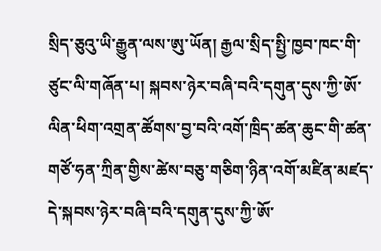སྲིད་ཅུའུ་ཡི་རྒྱུན་ལས་ཨུ་ཡོན། རྒྱལ་སྲིད་སྤྱི་ཁྱབ་ཁང་གི་ཙུང་ལི་གཞོན་པ། སྐབས་ཉེར་བཞི་བའི་དགུན་དུས་ཀྱི་ཨོ་ལིན་ཕིག་འགྲན་ཚོགས་བྱ་བའི་འགོ་ཁྲིད་ཚན་ཆུང་གི་ཚན་གཙོ་ཧན་ཀྲིན་གྱིས་ཚེས་བཅུ་གཅིག་ཉིན་འགོ་མཛིན་མཛད་དེ་སྐབས་ཉེར་བཞི་བའི་དགུན་དུས་ཀྱི་ཨོ་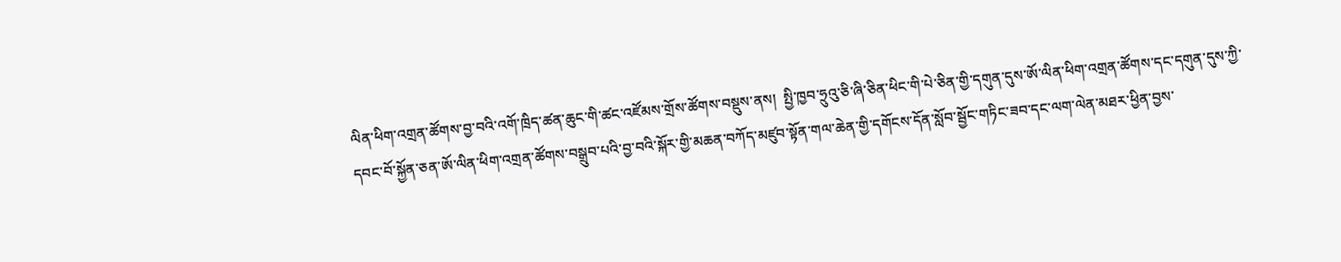ལིན་ཕིག་འགྲན་ཚོགས་བྱ་བའི་འགོ་ཁྲིད་ཚན་ཆུང་གི་ཚང་འཛོམས་གྲོས་ཚོགས་བསྡུས་ནས།  སྤྱི་ཁྱབ་ཧྲུའུ་ཅི་ཞི་ཅིན་ཕིང་གི་པེ་ཅིན་གྱི་དགུན་དུས་ཨོ་ལིན་ཕིག་འགྲན་ཚོགས་དང་དགུན་དུས་ཀྱི་དབང་བོ་སྐྱོན་ཅན་ཨོ་ལིན་ཕིག་འགྲན་ཚོགས་བསྒྲུབ་པའི་བྱ་བའི་སྐོར་གྱི་མཆན་བཀོད་མཛུབ་སྟོན་གལ་ཆེན་གྱི་དགོངས་དོན་སློབ་སྦྱོང་གཏིང་ཟབ་དང་ལག་ལེན་མཐར་ཕྱིན་བྱས་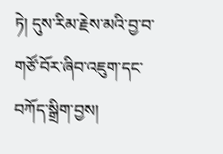ཏེ། དུས་རིམ་རྗེས་མའི་བྱ་བ་གཙོ་བོར་ཞིབ་འཇུག་དང་བཀོད་སྒྲིག་བྱས།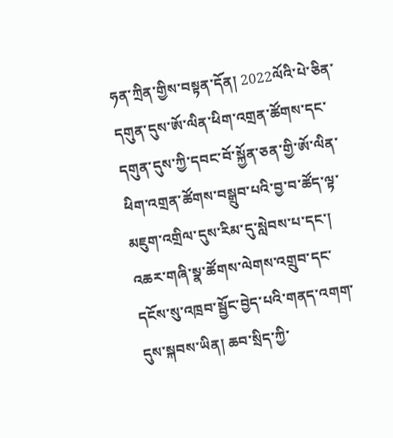ཧན་ཀྲིན་གྱིས་བསྟན་དོན། 2022ལོའི་པེ་ཅིན་དགུན་དུས་ཨོ་ལིན་ཕིག་འགྲན་ཚོགས་དང་དགུན་དུས་ཀྱི་དབང་བོ་སྐྱོན་ཅན་གྱི་ཨོ་ལིན་ཕིག་འགྲན་ཚོགས་བསྒྲུབ་པའི་བྱ་བ་ཚོད་ལྟ་མཇུག་འགྲིལ་དུས་རིམ་དུ་སླེབས་པ་དང་། འཆར་གཞི་སྣ་ཚོགས་ལེགས་འགྲུབ་དང་དངོས་སུ་འཁྲབ་སྦྱོང་བྱེད་པའི་གནད་འགག་དུས་སྐབས་ཡིན། ཆབ་སྲིད་ཀྱི་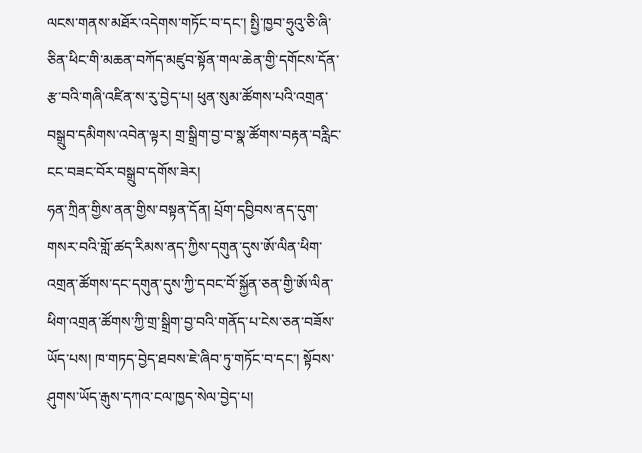ལངས་གནས་མཐོར་འདེགས་གཏོང་བ་དང་། སྤྱི་ཁྱབ་ཧྲུའུ་ཅི་ཞི་ཅིན་ཕིང་གི་མཆན་བཀོད་མཛུབ་སྟོན་གལ་ཆེན་གྱི་དགོངས་དོན་རྩ་བའི་གཞི་འཛིན་ས་རུ་བྱེད་པ། ཕུན་སུམ་ཚོགས་པའི་འགྲན་བསྒྲུབ་དམིགས་འབེན་ལྟར། གྲ་སྒྲིག་བྱ་བ་སྣ་ཚོགས་བརྟན་བརླིང་ངང་བཟང་བོར་བསྒྲུབ་དགོས་ཟེར།
ཧན་ཀྲིན་གྱིས་ནན་གྱིས་བསྟན་དོན། པྲོག་དབྱིབས་ནད་དུག་གསར་བའི་གློ་ཚད་རིམས་ནད་ཀྱིས་དགུན་དུས་ཨོ་ལིན་ཕིག་འགྲན་ཚོགས་དང་དགུན་དུས་ཀྱི་དབང་བོ་སྐྱོན་ཅན་གྱི་ཨོ་ལིན་ཕིག་འགྲན་ཚོགས་ཀྱི་གྲ་སྒྲིག་བྱ་བའི་གནོད་པ་ངེས་ཅན་བཟོས་ཡོད་པས། ཁ་གཏད་བྱེད་ཐབས་ཇེ་ཞིབ་ཏུ་གཏོང་བ་དང་། སྟོབས་ཤུགས་ཡོད་རྒུས་དཀའ་ངལ་ཁྱད་སེལ་བྱེད་པ།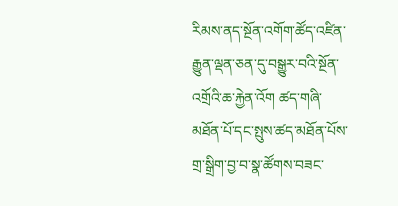རིམས་ནད་སྔོན་འགོག་ཚོད་འཛིན་རྒྱུན་ལྡན་ཅན་དུ་བསྒྱུར་བའི་སྔོན་འགྲོའི་ཆ་རྐྱེན་འོག ཚད་གཞི་མཐོན་པོ་དང་སྤུས་ཚད་མཐོན་པོས་གྲ་སྒྲིག་བྱ་བ་སྣ་ཚོགས་བཟང་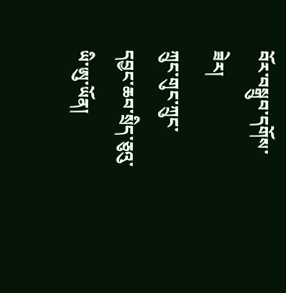བོར་བསྒྲུབ་དགོས་ཟེར།
ཀྲུང་གུང་ཀྲུང་དབྱང་ཆབ་སྲིད་ཅུའུ་ཡི་ཨུ་ཡོན།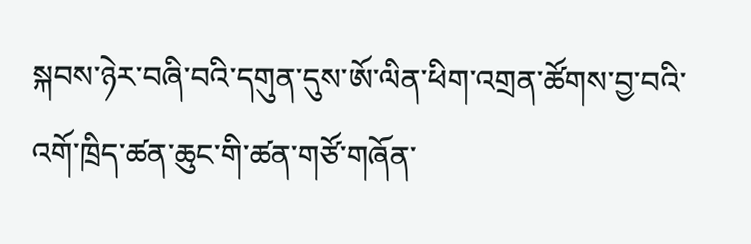སྐབས་ཉེར་བཞི་བའི་དགུན་དུས་ཨོ་ལིན་ཕིག་འགྲན་ཚོགས་བྱ་བའི་འགོ་ཁྲིད་ཚན་ཆུང་གི་ཚན་གཙོ་གཞོན་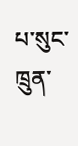པ་སུང་ཁྲུན་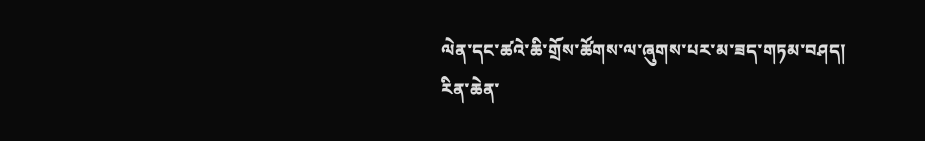ལེན་དང་ཚའེ་ཆི་གྲོས་ཚོགས་ལ་ཞུགས་པར་མ་ཟད་གཏམ་བཤད།
རིན་ཆེན་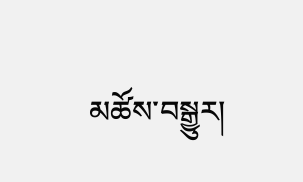མཚོས་བསྒྱུར།